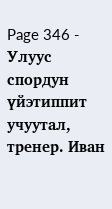Page 346 - Улуус спордун үйэтиппит учуутал, тренер. Иван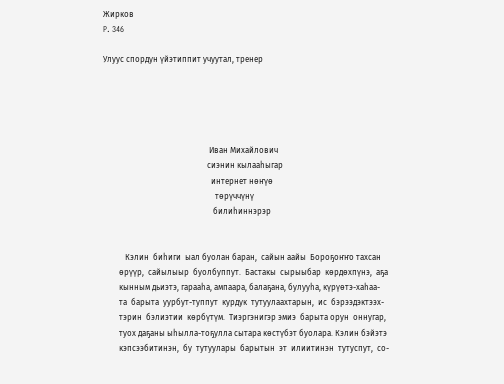Жирков
P. 346

Улуус спордун үйэтиппит учуутал, тренер





                                                     Иван Михайлович
                                                    сиэнин кылааһыгар
                                                      интернет нөҥүө
                                                        төрүччүнү
                                                       билиһиннэрэр


           Кэлин  биһиги  ыал буолан баран,  сайын аайы  Бороҕоҥҥо тахсан
        өрүүр,  сайылыыр  буолбуппут.  Бастакы  сырыыбар  көрдөхпүнэ,  аҕа
        кынным дьиэтэ, гарааһа, ампаара, балаҕана, булууһа, күрүөтэ-хаһаа-
        та  барыта  уурбут-туппут  курдук  тутуулаахтарын,  ис  бэрээдэктээх-
        тэрин  бэлиэтии  көрбүтүм.  Тиэргэнигэр эмиэ  барыта орун  оннугар,
        туох даҕаны ыһылла-тоҕулла сытара көстүбэт буолара. Кэлин бэйэтэ
        кэпсээбитинэн,  бу  тутуулары  барытын  эт  илиитинэн  тутуспут,  со-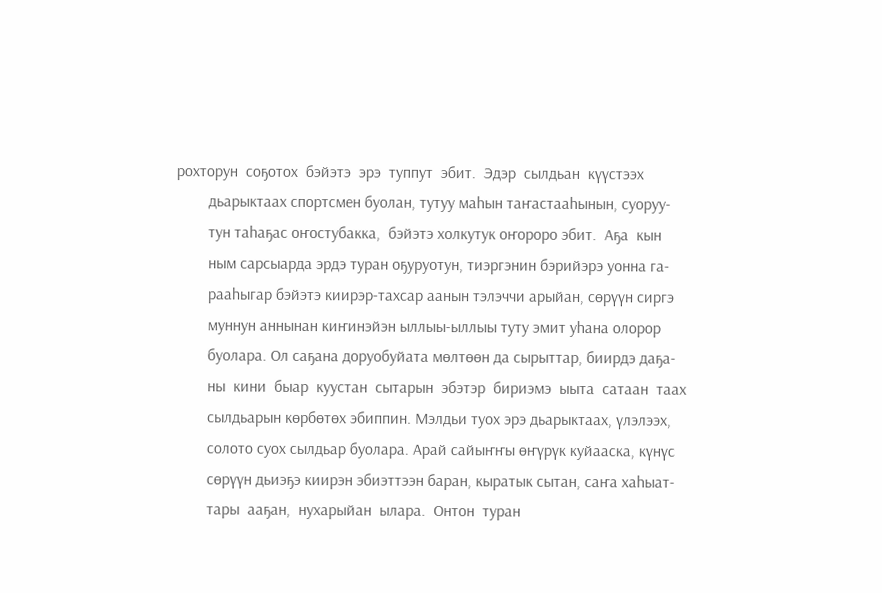рохторун  соҕотох  бэйэтэ  эрэ  туппут  эбит.  Эдэр  сылдьан  күүстээх
        дьарыктаах спортсмен буолан, тутуу маһын таҥастааһынын, суоруу-
        тун таһаҕас оҥостубакка,  бэйэтэ холкутук оҥороро эбит.  Аҕа  кын
        ным сарсыарда эрдэ туран оҕуруотун, тиэргэнин бэрийэрэ уонна га-
        рааһыгар бэйэтэ киирэр-тахсар аанын тэлэччи арыйан, сөрүүн сиргэ
        муннун аннынан киҥинэйэн ыллыы-ыллыы туту эмит уһана олорор
        буолара. Ол саҕана доруобуйата мөлтөөн да сырыттар, биирдэ даҕа-
        ны  кини  быар  куустан  сытарын  эбэтэр  бириэмэ  ыыта  сатаан  таах
        сылдьарын көрбөтөх эбиппин. Мэлдьи туох эрэ дьарыктаах, үлэлээх,
        солото суох сылдьар буолара. Арай сайыҥҥы өҥүрүк куйааска, күнүс
        сөрүүн дьиэҕэ киирэн эбиэттээн баран, кыратык сытан, саҥа хаһыат-
        тары  ааҕан,  нухарыйан  ылара.  Онтон  туран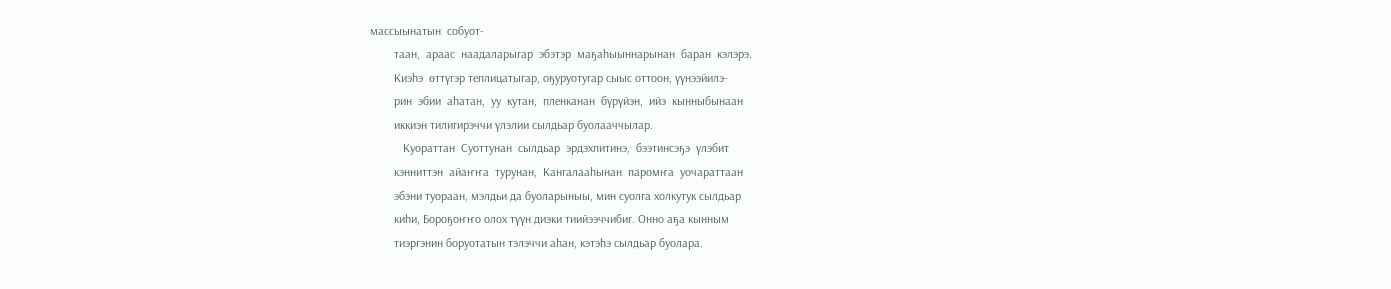массыынатын  собуот-
        таан,  араас  наадаларыгар  эбэтэр  маҕаһыыннарынан  баран  кэлэрэ.
        Киэһэ  өттүгэр теплицатыгар, оҕуруотугар сыыс оттоон, үүнээйилэ-
        рин  эбии  аһатан,  уу  кутан,  пленканан  бүрүйэн,  ийэ  кынныбынаан
        иккиэн тилигирэччи үлэлии сылдьар буолааччылар.
           Куораттан  Суоттунан  сылдьар  эрдэхпитинэ,  бээтинсэҕэ  үлэбит
        кэнниттэн  айаҥҥа  турунан,  Кангалааһынан  паромҥа  уочараттаан
        эбэни туораан, мэлдьи да буоларыныы, мин суолга холкутук сылдьар
        киһи, Бороҕоҥҥо олох түүн диэки тиийээччибиг. Онно аҕа кынным
        тиэргэнин боруотатын тэлэччи аһан, кэтэһэ сылдьар буолара.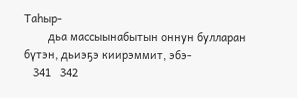Таһыр-
        дьа массыынабытын оннун булларан бүтэн, дьиэҕэ киирэммит, эбэ-
   341   342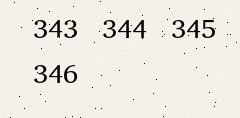343   344   345   346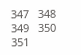347   348   349   350   351